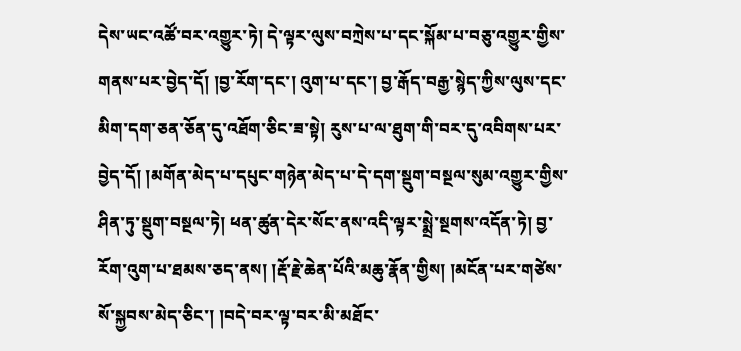དེས་ཡང་འཚོ་བར་འགྱུར་ཏེ། དེ་ལྟར་ལུས་བཀྲེས་པ་དང་སྐོམ་པ་བཅུ་འགྱུར་གྱིས་གནས་པར་བྱེད་དོ། །བྱ་རོག་དང་། འུག་པ་དང་། བྱ་རྒོད་བརྒྱ་སྙེད་ཀྱིས་ལུས་དང་མིག་དག་ཅན་ཅོན་དུ་འཐོག་ཅིང་ཟ་སྟེ། རུས་པ་ལ་ཐུག་གི་བར་དུ་འབིགས་པར་བྱེད་དོ། །མགོན་མེད་པ་དཔུང་གཉེན་མེད་པ་དེ་དག་སྡུག་བསྔལ་སུམ་འགྱུར་གྱིས་ཤིན་ཏུ་སྡུག་བསྔལ་ཏེ། ཕན་ཚུན་དེར་སོང་ནས་འདི་ལྟར་སྨྲེ་སྔགས་འདོན་ཏེ། བྱ་རོག་འུག་པ་ཐམས་ཅད་ནས། །རྡོ་རྗེ་ཆེན་པོའི་མཆུ་རྣོན་གྱིས། །མངོན་པར་གཙེས་སོ་སྐྱབས་མེད་ཅིང་། །བདེ་བར་ལྟ་བར་མི་མཐོང་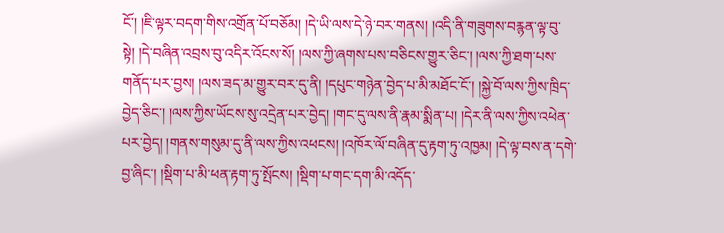ངོ་། །ཇི་ལྟར་བདག་གིས་འགྲོན་པོ་བཅོམ། །དེ་ཡི་ལས་དེ་ཉེ་བར་གནས། །འདི་ནི་གཟུགས་བརྙན་ལྟ་བུ་སྟེ། །དེ་བཞིན་འབྲས་བུ་འདིར་འོངས་སོ། །ལས་ཀྱི་ཞགས་པས་བཅིངས་གྱུར་ཅིང་། །ལས་ཀྱི་ཐག་པས་གནོད་པར་བྱས། །ལས་ཟད་མ་གྱུར་བར་དུ་ནི། །དཔུང་གཉེན་བྱེད་པ་མི་མཐོང་ངོ་། །སྐྱེ་བོ་ལས་ཀྱིས་ཁྲིད་བྱེད་ཅིང་། །ལས་ཀྱིས་ཡོངས་སུ་འདྲེན་པར་བྱེད། །གང་དུ་ལས་ནི་རྣམ་སྨིན་པ། །དེར་ནི་ལས་ཀྱིས་འཕེན་པར་བྱེད། །གནས་གསུམ་དུ་ནི་ལས་ཀྱིས་འཕངས། །འཁོར་ལོ་བཞིན་དུ་རྟག་ཏུ་འཁྱམ། །དེ་ལྟ་བས་ན་དགེ་བྱ་ཞིང་། །སྡིག་པ་མི་ཕན་རྟག་ཏུ་སྤོངས། །སྡིག་པ་གང་དག་མི་འདོད་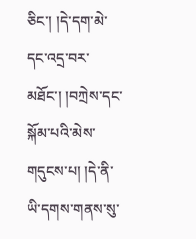ཅིང་། །དེ་དག་མེ་དང་འདྲ་བར་མཐོང་། །བཀྲེས་དང་སྐོམ་པའི་མེས་གདུངས་པ། །དེ་ནི་ཡི་དགས་གནས་སུ་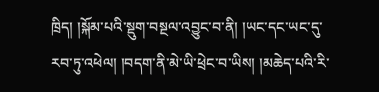ཁྲིད། །སྐོམ་པའི་སྡུག་བསྔལ་འབྱུང་བ་ནི། །ཡང་དང་ཡང་དུ་རབ་ཏུ་འཕེལ། །བདག་ནི་མེ་ཡི་ཕྲེང་བ་ཡིས། །མཆེད་པའི་རི་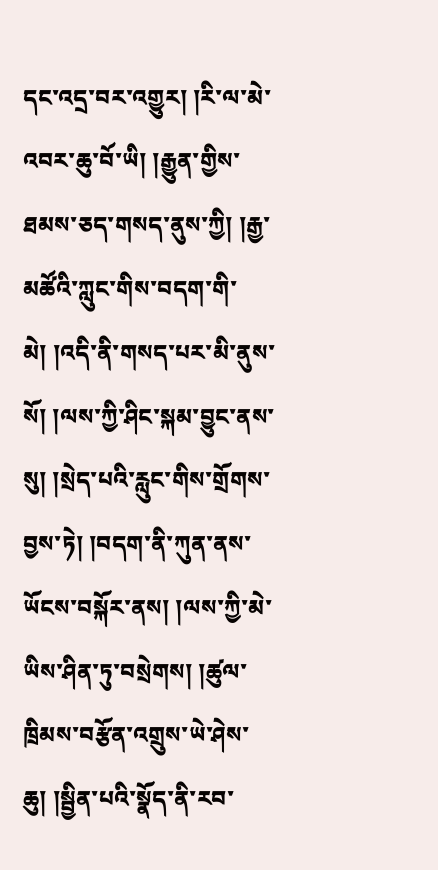དང་འདྲ་བར་འགྱུར། །རི་ལ་མེ་འབར་ཆུ་བོ་ཡི། །རྒྱུན་གྱིས་ཐམས་ཅད་གསད་ནུས་ཀྱི། །རྒྱ་མཚོའི་ཀླུང་གིས་བདག་གི་མེ། །འདི་ནི་གསད་པར་མི་ནུས་སོ། །ལས་ཀྱི་ཤིང་སྐམ་བྱུང་ནས་སུ། །སྲེད་པའི་རླུང་གིས་གྲོགས་བྱས་ཏེ། །བདག་ནི་ཀུན་ནས་ཡོངས་བསྐོར་ནས། །ལས་ཀྱི་མེ་ཡིས་ཤིན་ཏུ་བསྲེགས། །ཚུལ་ཁྲིམས་བརྩོན་འགྲུས་ཡེ་ཤེས་ཆུ། །སྦྱིན་པའི་སྣོད་ནི་རབ་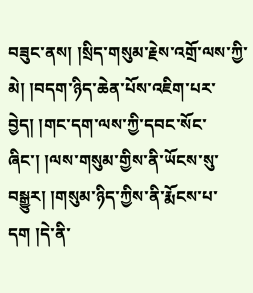བཟུང་ནས། །སྲིད་གསུམ་རྗེས་འགྲོ་ལས་ཀྱི་མེ། །བདག་ཉིད་ཆེན་པོས་འཇིག་པར་བྱེད། །གང་དག་ལས་ཀྱི་དབང་སོང་ཞིང་། །ལས་གསུམ་གྱིས་ནི་ཡོངས་སུ་བསྒྱུར། །གསུམ་ཉིད་ཀྱིས་ནི་རྨོངས་པ་དག །དེ་ནི་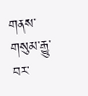གནས་གསུམ་རྒྱུ་བར་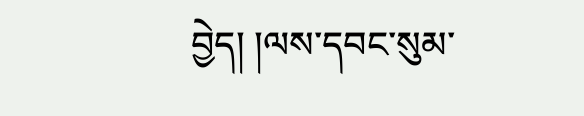བྱེད། །ལས་དབང་སུམ་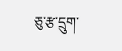ཅུ་རྩ་དྲུག་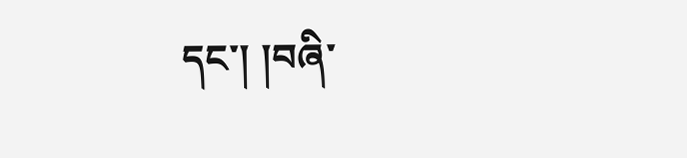དང་། །བཞི་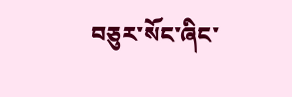བཅུར་སོང་ཞིང་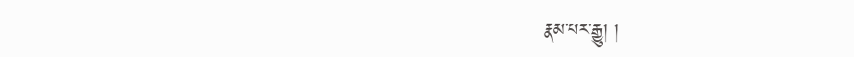རྣམ་པར་རྒྱུ། །